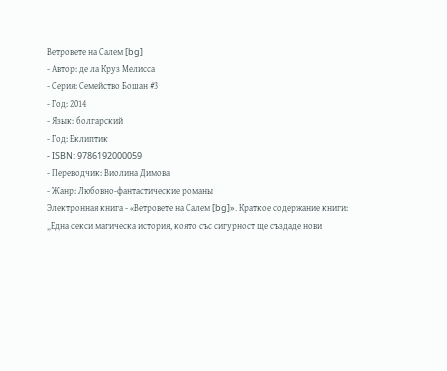Ветровете на Салем [bg]
- Автор: де ла Круз Мелисса
- Серия: Семейство Бошан #3
- Год: 2014
- Язык: болгарский
- Год: Еклиптик
- ISBN: 9786192000059
- Переводчик: Виолина Димова
- Жанр: Любовно-фантастические романы
Электронная книга - «Ветровете на Салем [bg]». Краткое содержание книги:
„Една секси магическа история, която със сигурност ще създаде нови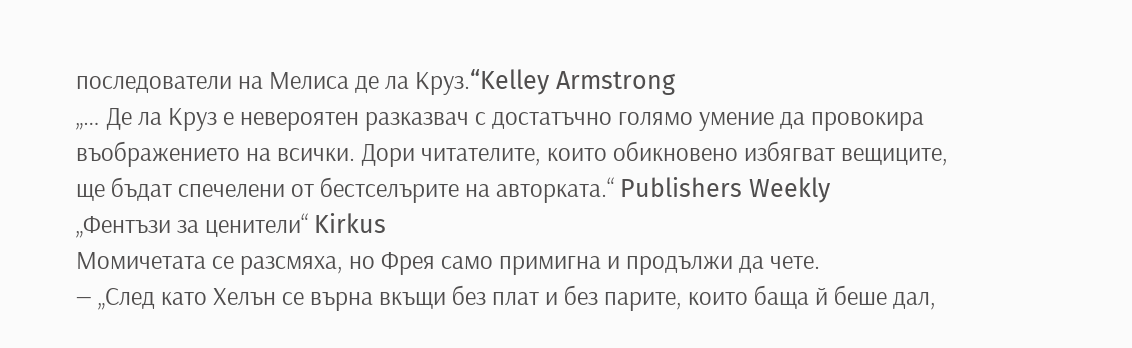последователи на Мелиса де ла Круз.“Kelley Armstrong
„… Де ла Круз е невероятен разказвач с достатъчно голямо умение да провокира въображението на всички. Дори читателите, които обикновено избягват вещиците, ще бъдат спечелени от бестселърите на авторката.“ Publishers Weekly
„Фентъзи за ценители“ Kirkus
Момичетата се разсмяха, но Фрея само примигна и продължи да чете.
— „След като Хелън се върна вкъщи без плат и без парите, които баща й беше дал,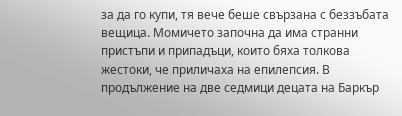за да го купи, тя вече беше свързана с беззъбата вещица. Момичето започна да има странни пристъпи и припадъци, които бяха толкова жестоки, че приличаха на епилепсия. В продължение на две седмици децата на Баркър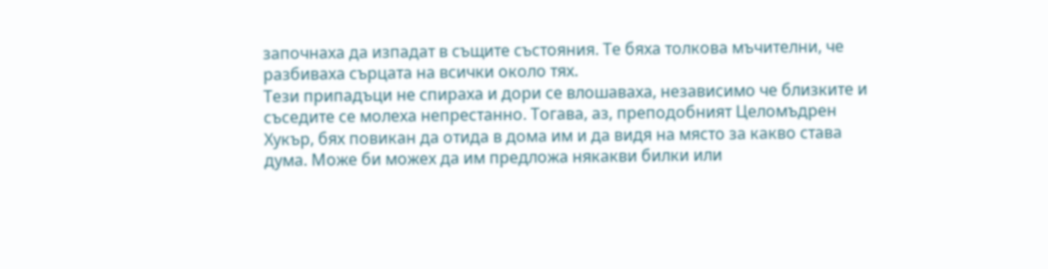започнаха да изпадат в същите състояния. Те бяха толкова мъчителни, че разбиваха сърцата на всички около тях.
Тези припадъци не спираха и дори се влошаваха, независимо че близките и съседите се молеха непрестанно. Тогава, аз, преподобният Целомъдрен Хукър, бях повикан да отида в дома им и да видя на място за какво става дума. Може би можех да им предложа някакви билки или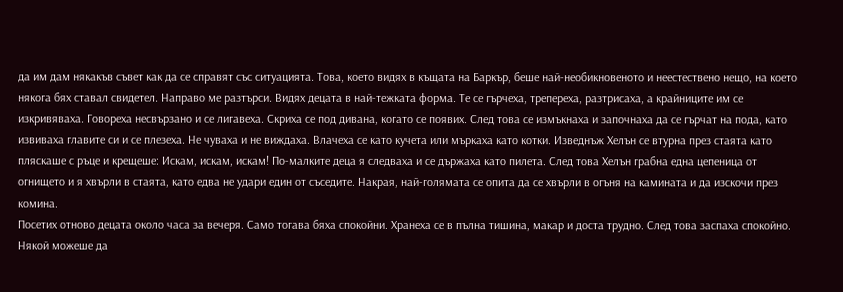да им дам някакъв съвет как да се справят със ситуацията. Това, което видях в къщата на Баркър, беше най-необикновеното и неестествено нещо, на което някога бях ставал свидетел. Направо ме разтърси. Видях децата в най-тежката форма. Те се гърчеха, трепереха, разтрисаха, а крайниците им се изкривяваха. Говореха несвързано и се лигавеха. Скриха се под дивана, когато се появих. След това се измъкнаха и започнаха да се гърчат на пода, като извиваха главите си и се плезеха. Не чуваха и не виждаха. Влачеха се като кучета или мъркаха като котки. Изведнъж Хелън се втурна през стаята като пляскаше с ръце и крещеше: Искам, искам, искам! По-малките деца я следваха и се държаха като пилета. След това Хелън грабна една цепеница от огнището и я хвърли в стаята, като едва не удари един от съседите. Накрая, най-голямата се опита да се хвърли в огъня на камината и да изскочи през комина.
Посетих отново децата около часа за вечеря. Само тогава бяха спокойни. Хранеха се в пълна тишина, макар и доста трудно. След това заспаха спокойно. Някой можеше да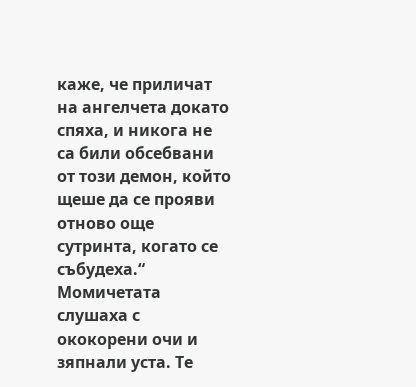каже, че приличат на ангелчета докато спяха, и никога не са били обсебвани от този демон, който щеше да се прояви отново още сутринта, когато се събудеха.“
Момичетата слушаха с ококорени очи и зяпнали уста. Те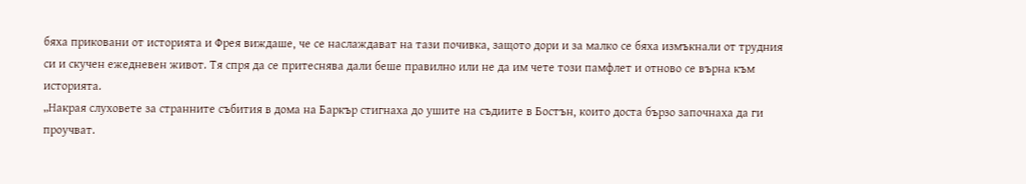бяха приковани от историята и Фрея виждаше, че се наслаждават на тази почивка, защото дори и за малко се бяха измъкнали от трудния си и скучен ежедневен живот. Тя спря да се притеснява дали беше правилно или не да им чете този памфлет и отново се върна към историята.
„Накрая слуховете за странните събития в дома на Баркър стигнаха до ушите на съдиите в Бостън, които доста бързо започнаха да ги проучват.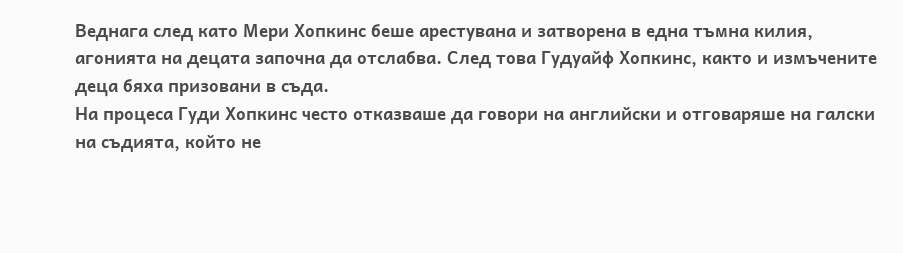Веднага след като Мери Хопкинс беше арестувана и затворена в една тъмна килия, агонията на децата започна да отслабва. След това Гудуайф Хопкинс, както и измъчените деца бяха призовани в съда.
На процеса Гуди Хопкинс често отказваше да говори на английски и отговаряше на галски на съдията, който не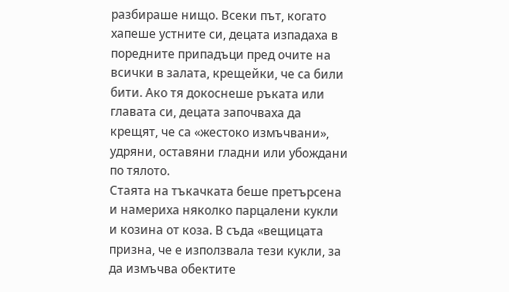разбираше нищо. Всеки път, когато хапеше устните си, децата изпадаха в поредните припадъци пред очите на всички в залата, крещейки, че са били бити. Ако тя докоснеше ръката или главата си, децата започваха да крещят, че са «жестоко измъчвани», удряни, оставяни гладни или убождани по тялото.
Стаята на тъкачката беше претърсена и намериха няколко парцалени кукли и козина от коза. В съда «вещицата призна, че е използвала тези кукли, за да измъчва обектите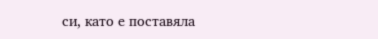си, като е поставяла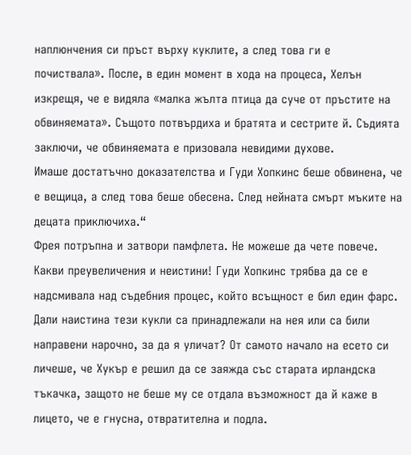наплюнчения си пръст върху куклите, а след това ги е почиствала». После, в един момент в хода на процеса, Хелън изкрещя, че е видяла «малка жълта птица да суче от пръстите на обвиняемата». Същото потвърдиха и братята и сестрите й. Съдията заключи, че обвиняемата е призовала невидими духове.
Имаше достатъчно доказателства и Гуди Хопкинс беше обвинена, че е вещица, а след това беше обесена. След нейната смърт мъките на децата приключиха.“
Фрея потръпна и затвори памфлета. Не можеше да чете повече. Какви преувеличения и неистини! Гуди Хопкинс трябва да се е надсмивала над съдебния процес, който всъщност е бил един фарс. Дали наистина тези кукли са принадлежали на нея или са били направени нарочно, за да я уличат? От самото начало на есето си личеше, че Хукър е решил да се заяжда със старата ирландска тъкачка, защото не беше му се отдала възможност да й каже в лицето, че е гнусна, отвратителна и подла.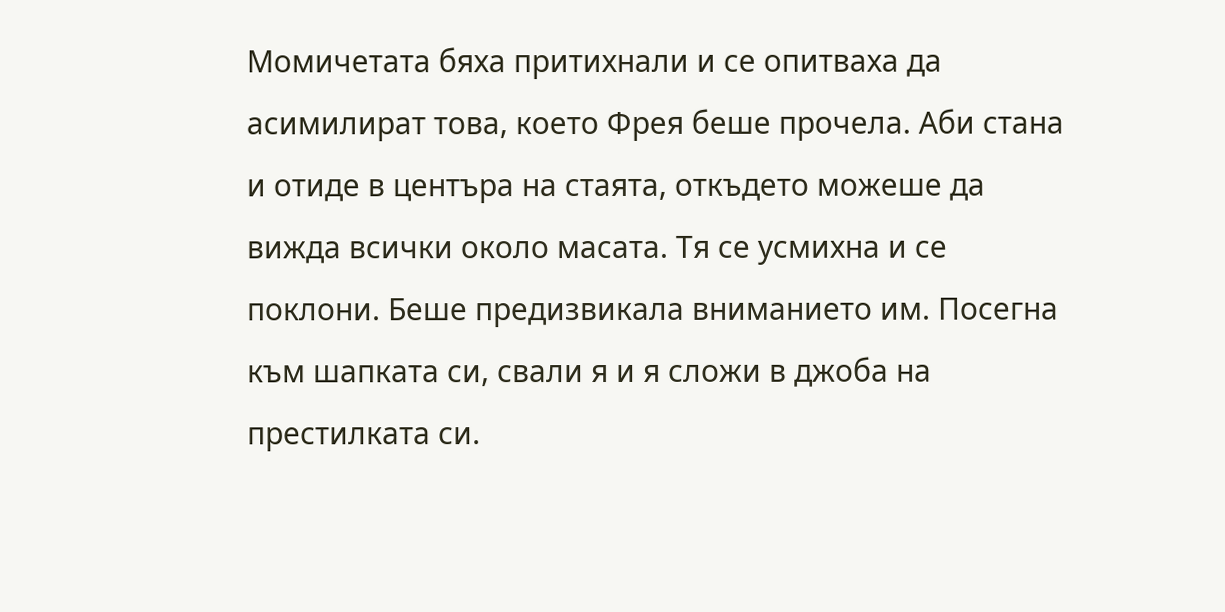Момичетата бяха притихнали и се опитваха да асимилират това, което Фрея беше прочела. Аби стана и отиде в центъра на стаята, откъдето можеше да вижда всички около масата. Тя се усмихна и се поклони. Беше предизвикала вниманието им. Посегна към шапката си, свали я и я сложи в джоба на престилката си.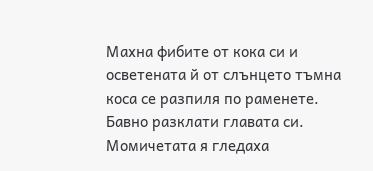Махна фибите от кока си и осветената й от слънцето тъмна коса се разпиля по раменете. Бавно разклати главата си. Момичетата я гледаха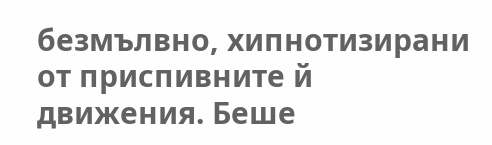безмълвно, хипнотизирани от приспивните й движения. Беше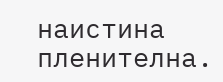наистина пленителна.